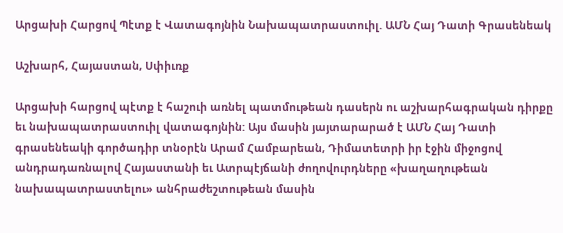Արցախի Հարցով Պէտք է Վատագոյնին Նախապատրաստուիլ. ԱՄՆ Հայ Դատի Գրասենեակ

Աշխարհ, Հայաստան, Սփիւռք

Արցախի հարցով պէտք է հաշուի առնել պատմութեան դասերն ու աշխարհագրական դիրքը եւ նախապատրաստուիլ վատագոյնին: Այս մասին յայտարարած է ԱՄՆ Հայ Դատի գրասենեակի գործադիր տնօրէն Արամ Համբարեան, Դիմատետրի իր էջին միջոցով անդրադառնալով Հայաստանի եւ Ատրպէյճանի ժողովուրդները «խաղաղութեան նախապատրաստելու» անհրաժեշտութեան մասին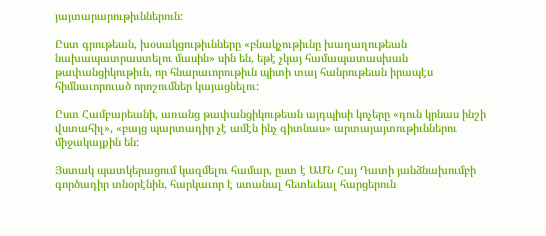յայտարարութիւններուն:

Ըստ գրութեան, խօսակցութիւնները «բնակչութիւնը խաղաղութեան նախապատրաստելու մասին» սին են, եթէ չկայ համապատասխան թափանցիկութիւն, որ հնարաւորութիւն պիտի տայ հանրութեան իրապէս հիմնաւորուած որոշումներ կայացնելու:

Ըստ Համբարեանի, առանց թափանցիկութեան այդպիսի կոչերը «դուն կրնաս ինշի վստահիլ», «բայց պարտադիր չէ ամէն ինչ գիտնաս» արտայայտութիւններու միջակայքին են:

Յստակ պատկերացում կազմելու համար, ըստ է ԱՄՆ Հայ Դատի յանձնախումբի գործադիր տնօրէնին, հարկաւոր է ստանալ հետեւեալ հարցերուն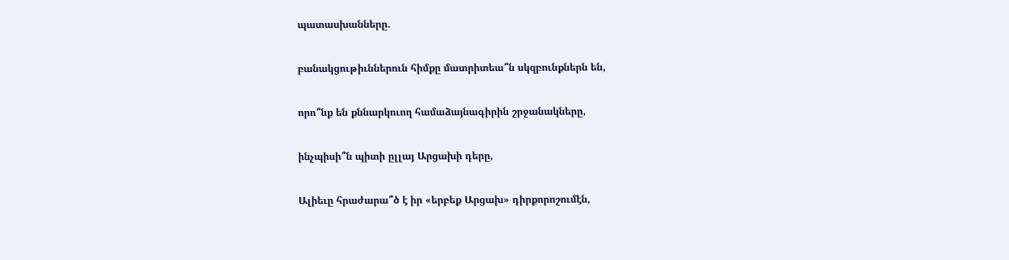պատասխանները.

բանակցութիւններուն հիմքը մատրիտեա՞ն սկզբունքներն են,

որո՞նք են քննարկուող համաձայնագիրին շրջանակները,

ինչպիսի՞ն պիտի ըլլայ Արցախի դերը,

Ալիեւը հրաժարա՞ծ է իր «երբեք Արցախ» դիրքորոշումէն,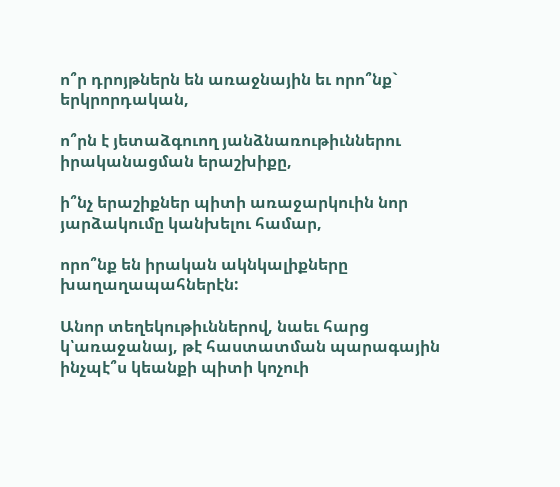ո՞ր դրոյթներն են առաջնային եւ որո՞նք` երկրորդական,

ո՞րն է յետաձգուող յանձնառութիւններու իրականացման երաշխիքը,

ի՞նչ երաշիքներ պիտի առաջարկուին նոր յարձակումը կանխելու համար,

որո՞նք են իրական ակնկալիքները խաղաղապահներէն:

Անոր տեղեկութիւններով, նաեւ հարց կ՝առաջանայ, թէ հաստատման պարագային ինչպէ՞ս կեանքի պիտի կոչուի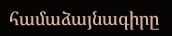համաձայնագիրը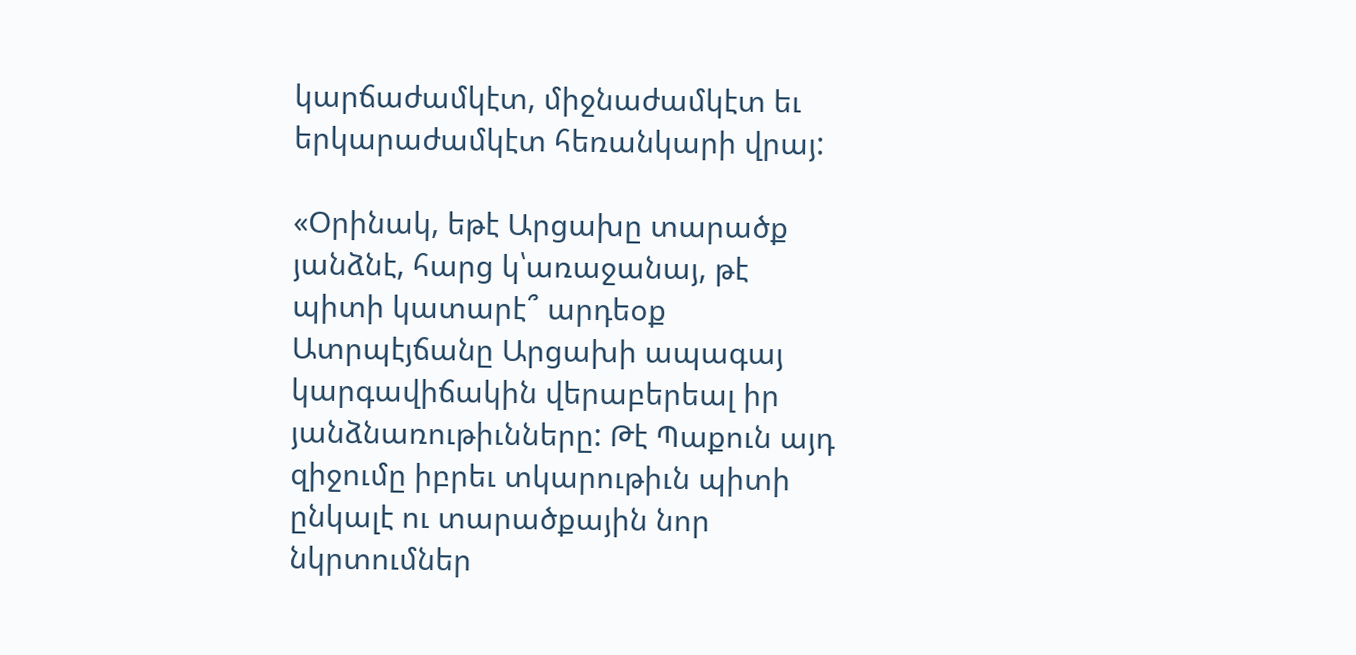կարճաժամկէտ, միջնաժամկէտ եւ երկարաժամկէտ հեռանկարի վրայ:

«Օրինակ, եթէ Արցախը տարածք յանձնէ, հարց կ՝առաջանայ, թէ պիտի կատարէ՞ արդեօք Ատրպէյճանը Արցախի ապագայ կարգավիճակին վերաբերեալ իր յանձնառութիւնները: Թէ Պաքուն այդ զիջումը իբրեւ տկարութիւն պիտի ընկալէ ու տարածքային նոր նկրտումներ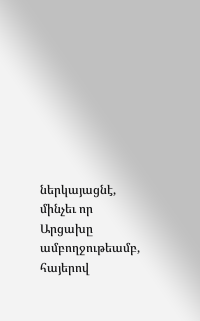ներկայացնէ, մինչեւ որ Արցախը ամբողջութեամբ, հայերով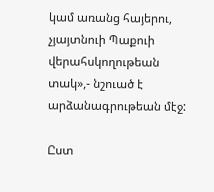կամ առանց հայերու, չյայտնուի Պաքուի վերահսկողութեան տակ»,- նշուած է արձանագրութեան մէջ:

Ըստ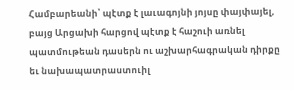Համբարեանի՝ պէտք է լաւագոյնի յոյսը փայփայել, բայց Արցախի հարցով պէտք է հաշուի առնել պատմութեան դասերն ու աշխարհագրական դիրքը եւ նախապատրաստուիլ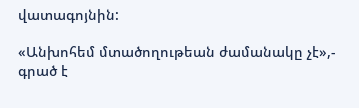վատագոյնին:

«Անխոհեմ մտածողութեան ժամանակը չէ»,- գրած է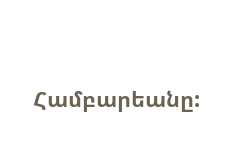Համբարեանը: